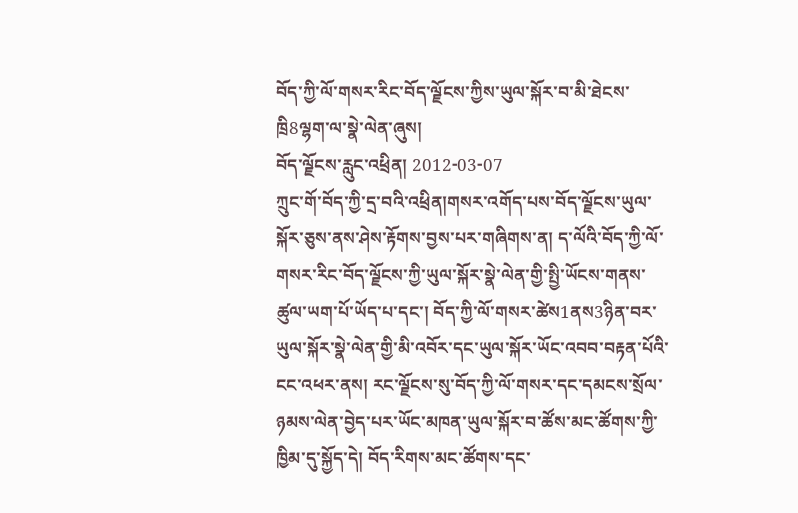བོད་ཀྱི་ལོ་གསར་རིང་བོད་ལྗོངས་ཀྱིས་ཡུལ་སྐོར་བ་མི་ཐེངས་ཁྲི8ལྷག་ལ་སྣེ་ལེན་ཞུས།
བོད་ལྗོངས་རླུང་འཕྲིན། 2012-03-07
ཀྲུང་གོ་བོད་ཀྱི་དྲ་བའི་འཕྲིན།གསར་འགོད་པས་བོད་ལྗོངས་ཡུལ་སྐོར་ཅུས་ནས་ཤེས་རྟོགས་བྱས་པར་གཞིགས་ན། ད་ལོའི་བོད་ཀྱི་ལོ་གསར་རིང་བོད་ལྗོངས་ཀྱི་ཡུལ་སྐོར་སྣེ་ལེན་གྱི་སྤྱི་ཡོངས་གནས་ཚུལ་ཡག་པོ་ཡོད་པ་དང་། བོད་ཀྱི་ལོ་གསར་ཚེས1ནས3ཉིན་བར་ཡུལ་སྐོར་སྣེ་ལེན་གྱི་མི་འབོར་དང་ཡུལ་སྐོར་ཡོང་འབབ་བརྟན་པོའི་ངང་འཕར་ནས། རང་ལྗོངས་སུ་བོད་ཀྱི་ལོ་གསར་དང་དམངས་སྲོལ་ཉམས་ལེན་བྱེད་པར་ཡོང་མཁན་ཡུལ་སྐོར་བ་ཚོས་མང་ཚོགས་ཀྱི་ཁྱིམ་དུ་སྐྱོད་དེ། བོད་རིགས་མང་ཚོགས་དང་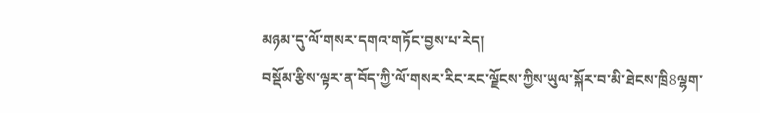མཉམ་དུ་ལོ་གསར་དགའ་གཏོང་བྱས་པ་རེད།
བསྡོམ་རྩིས་ལྟར་ན་བོད་ཀྱི་ལོ་གསར་རིང་རང་ལྗོངས་ཀྱིས་ཡུལ་སྐོར་བ་མི་ཐེངས་ཁྲི8ལྷག་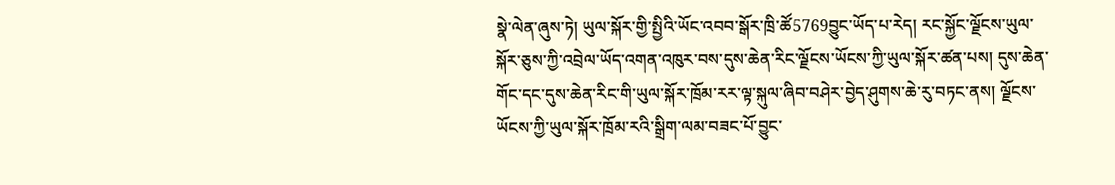སྣེ་ལེན་ཞུས་ཏེ། ཡུལ་སྐོར་གྱི་སྤྱིའི་ཡོང་འབབ་སྒོར་ཁྲི་ཚོ5769བྱུང་ཡོད་པ་རེད། རང་སྐྱོང་ལྗོངས་ཡུལ་སྐོར་ཅུས་ཀྱི་འབྲེལ་ཡོད་འགན་འཁུར་བས་དུས་ཆེན་རིང་ལྗོངས་ཡོངས་ཀྱི་ཡུལ་སྐོར་ཚན་པས། དུས་ཆེན་གོང་དང་དུས་ཆེན་རིང་གི་ཡུལ་སྐོར་ཁྲོམ་རར་ལྟ་སྐུལ་ཞིབ་བཤེར་བྱེད་ཤུགས་ཆེ་རུ་བཏང་ནས། ལྗོངས་ཡོངས་ཀྱི་ཡུལ་སྐོར་ཁྲོམ་རའི་སྒྲིག་ལམ་བཟང་པོ་བྱུང་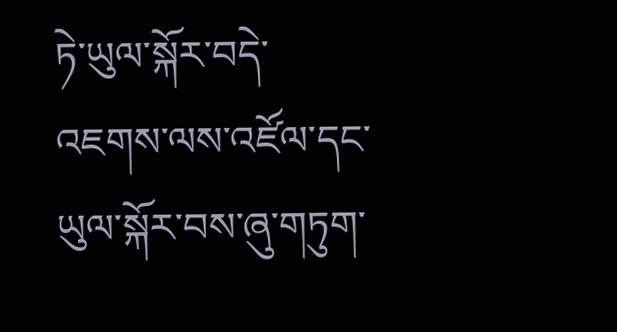ཏེ་ཡུལ་སྐོར་བདེ་འཇགས་ལས་འཛོལ་དང་ཡུལ་སྐོར་བས་ཞུ་གཏུག་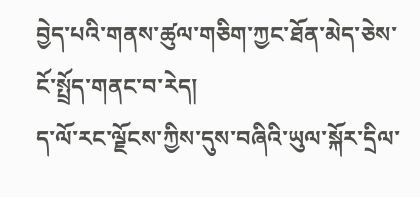བྱེད་པའི་གནས་ཚུལ་གཅིག་ཀྱང་ཐོན་མེད་ཅེས་ངོ་སྤྲོད་གནང་བ་རེད།
ད་ལོ་རང་ལྗོངས་ཀྱིས་དུས་བཞིའི་ཡུལ་སྐོར་དྲིལ་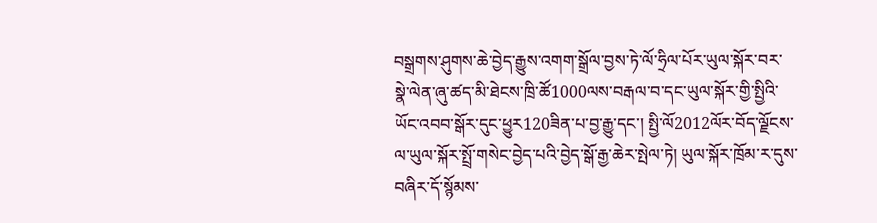བསྒྲགས་ཤུགས་ཆེ་བྱེད་རྒྱུས་འགག་སྒྲོལ་བྱས་ཏེ་ལོ་ཧྲིལ་པོར་ཡུལ་སྐོར་བར་སྣེ་ལེན་ཞུ་ཚད་མི་ཐེངས་ཁྲི་ཚོ1000ལས་བརྒལ་བ་དང་ཡུལ་སྐོར་གྱི་སྤྱིའི་ཡོང་འབབ་སྒོར་དུང་ཕྱུར120ཟིན་པ་བྱ་རྒྱུ་དང་། སྤྱི་ལོ2012ལོར་བོད་ལྗོངས་ལ་ཡུལ་སྐོར་སྤྲོ་གསེང་བྱེད་པའི་བྱེད་སྒོ་རྒྱ་ཆེར་སྤེལ་ཏེ། ཡུལ་སྐོར་ཁྲོམ་ར་དུས་བཞིར་དོ་སྙོམས་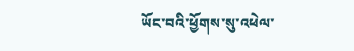ཡོང་བའི་ཕྱོགས་སུ་འཕེལ་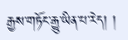རྒྱས་གཏོང་རྒྱུ་ཡིན་པ་རེད། །